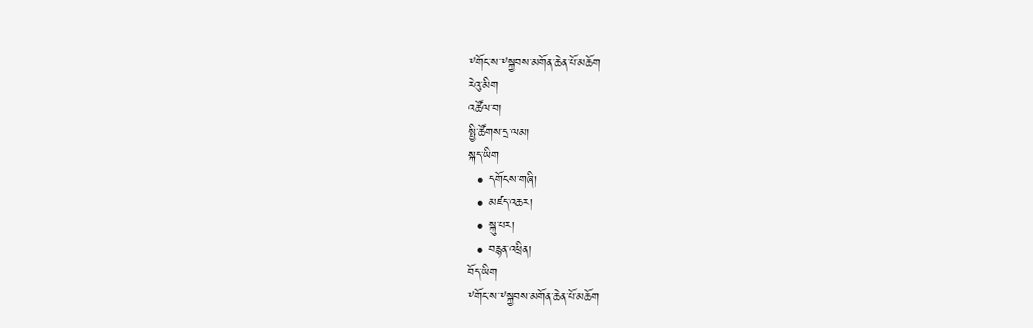༸གོང་ས་༸སྐྱབས་མགོན་ཆེན་པོ་མཆོག
རེའུ་མིག
འཚོལ་བ།
སྤྱི་ཚོགས་དྲ་ལམ།
སྐད་ཡིག
  • དགོངས་གཞི།
  • མཛད་འཆར།
  • སྐུ་པར།
  • བརྙན་འཕྲིན།
བོད་ཡིག
༸གོང་ས་༸སྐྱབས་མགོན་ཆེན་པོ་མཆོག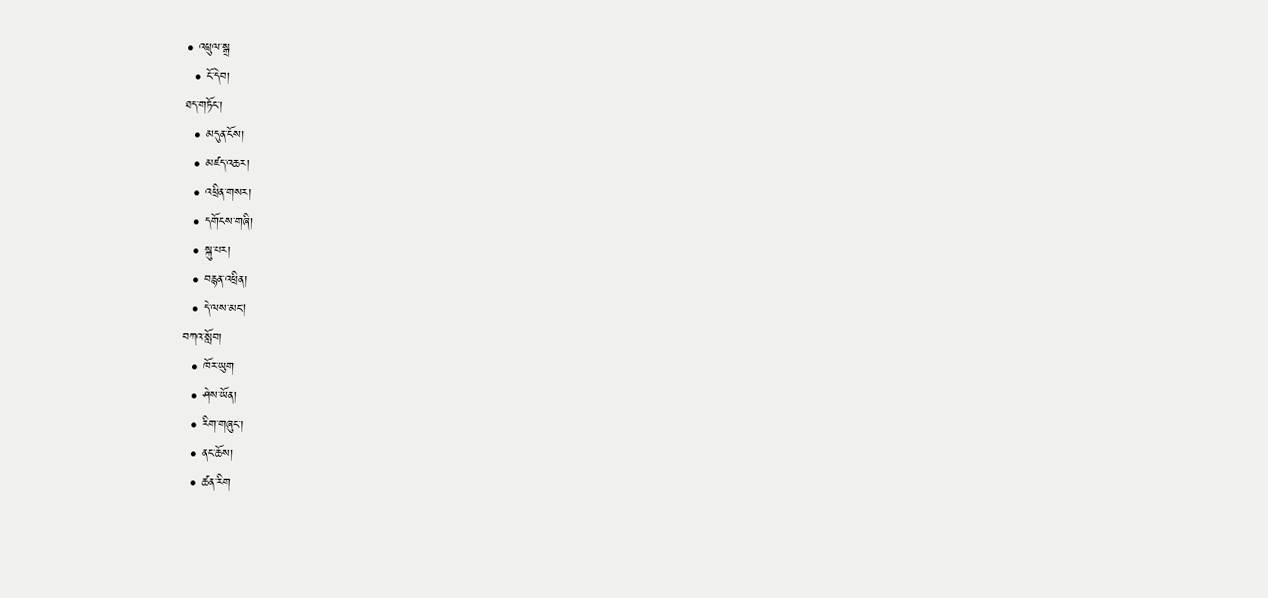• འཕྲུལ་སྒྲ
  • ངོ་དེབ།
ཐད་གཏོང་།
  • མདུན་ངོས།
  • མཛད་འཆར།
  • འཕྲིན་གསར།
  • དགོངས་གཞི།
  • སྐུ་པར།
  • བརྙན་འཕྲིན།
  • དེ་ལས་མང།
བཀའ་སློབ།
  • ཁོར་ཡུག
  • ཤེས་ཡོན།
  • རིག་གཞུང་།
  • ནང་ཆོས།
  • ཚན་རིག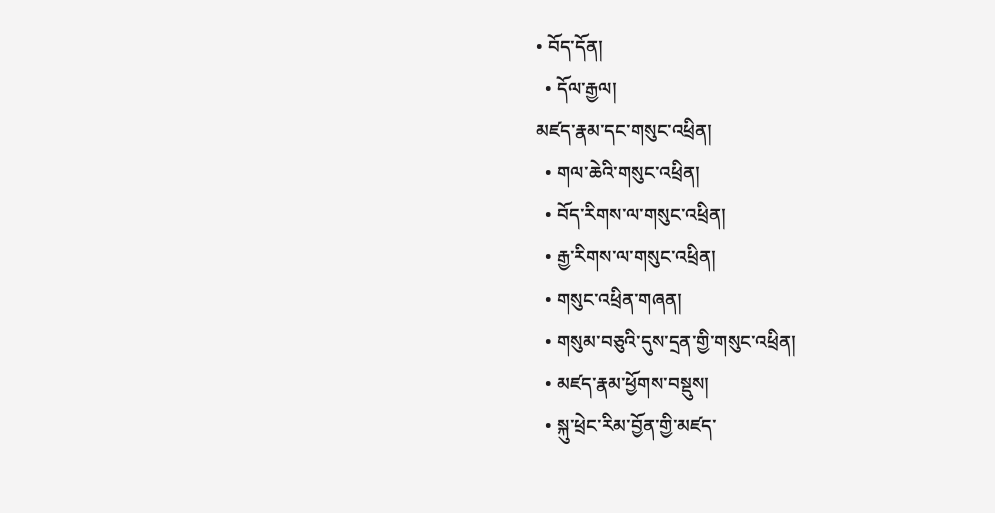• བོད་དོན།
  • དོལ་རྒྱལ།
མཛད་རྣམ་དང་གསུང་འཕྲིན།
  • གལ་ཆེའི་གསུང་འཕྲིན།
  • བོད་རིགས་ལ་གསུང་འཕྲིན།
  • རྒྱ་རིགས་ལ་གསུང་འཕྲིན།
  • གསུང་འཕྲིན་གཞན།
  • གསུམ་བཅུའི་དུས་དྲན་གྱི་གསུང་འཕྲིན།
  • མཛད་རྣམ་ཕྱོགས་བསྡུས།
  • སྐུ་ཕྲེང་རིམ་བྱོན་གྱི་མཛད་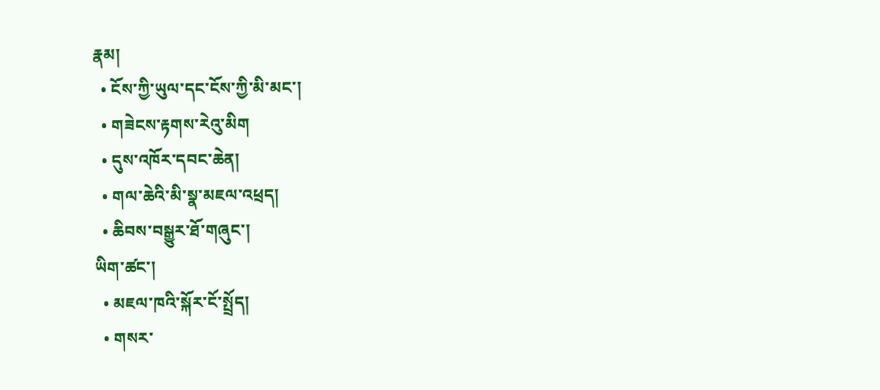རྣམ།
  • ངོས་ཀྱི་ཡུལ་དང་ངོས་ཀྱི་མི་མང་།
  • གཟེངས་རྟགས་རེའུ་མིག
  • དུས་འཁོར་དབང་ཆེན།
  • གལ་ཆེའི་མི་སྣ་མཇལ་འཕྲད།
  • ཆིབས་བསྒྱུར་ཐོ་གཞུང་།
ཡིག་ཚང་།
  • མཇལ་ཁའི་སྐོར་ངོ་སྤྲོད།
  • གསར་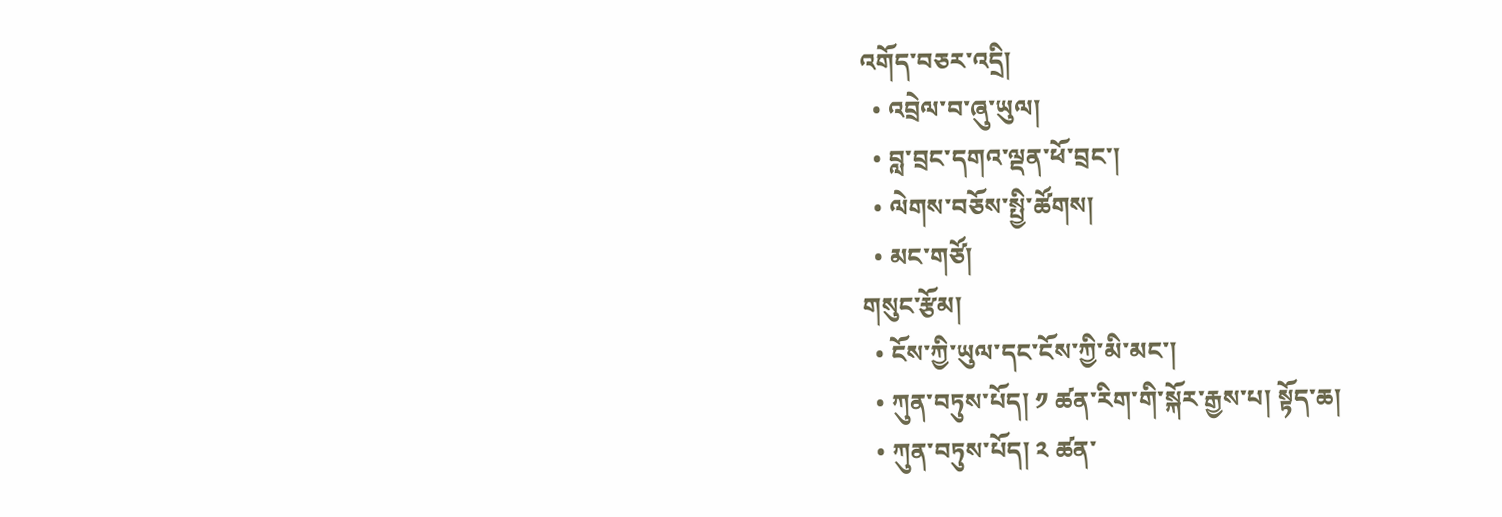འགོད་བཅར་འདྲི།
  • འབྲེལ་བ་ཞུ་ཡུལ།
  • བླ་བྲང་དགའ་ལྡན་ཕོ་བྲང་།
  • ལེགས་བཅོས་སྤྱི་ཚོགས།
  • མང་གཙོ།
གསུང་རྩོམ།
  • ངོས་ཀྱི་ཡུལ་དང་ངོས་ཀྱི་མི་མང་།
  • ཀུན་བཏུས་པོད། ༡ ཚན་རིག་གི་སྐོར་རྒྱས་པ། སྟོད་ཆ།
  • ཀུན་བཏུས་པོད། ༢ ཚན་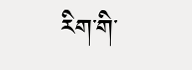རིག་གི་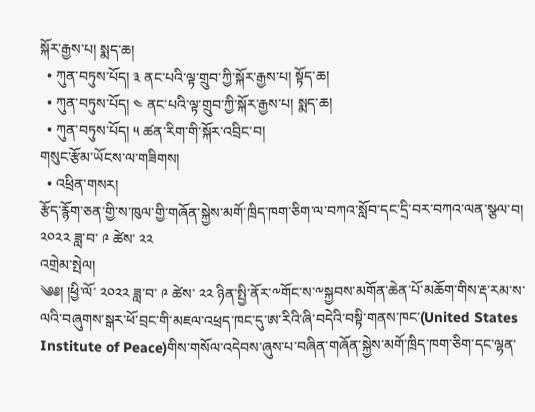སྐོར་རྒྱས་པ། སྨད་ཆ།
  • ཀུན་བཏུས་པོད། ༣ ནང་པའི་ལྟ་གྲུབ་ཀྱི་སྐོར་རྒྱས་པ། སྟོད་ཆ།
  • ཀུན་བཏུས་པོད། ༤ ནང་པའི་ལྟ་གྲུབ་ཀྱི་སྐོར་རྒྱས་པ། སྨད་ཆ།
  • ཀུན་བཏུས་པོད། ༥ ཚན་རིག་གི་སྐོར་འབྲིང་བ།
གསུང་རྩོམ་ཡོངས་ལ་གཟིགས།
  • འཕྲིན་གསར།
རྩོད་རྙོག་ཅན་གྱི་ས་ཁུལ་གྱི་གཞོན་སྐྱེས་མགོ་ཁྲིད་ཁག་ཅིག་ལ་བཀའ་སློབ་དང་དྲི་བར་བཀའ་ལན་སྩལ་བ། ༢༠༢༢ ཟླ་བ་ ༩ ཚེས་ ༢༢
འགྲེམ་སྤེལ།
༄༅། །ཕྱི་ལོ་ ༢༠༢༢ ཟླ་བ་ ༩ ཚེས་ ༢༢ ཉིན་སྤྱི་ནོར་༸གོང་ས་༸སྐྱབས་མགོན་ཆེན་པོ་མཆོག་གིས་རྡ་རམ་ས་ལའི་བཞུགས་སྒར་ཕོ་བྲང་གི་མཇལ་འཕྲད་ཁང་དུ་ཨ་རིའི་ཞི་བདེའི་བསྟི་གནས་ཁང་(United States Institute of Peace)གིས་གསོལ་འདེབས་ཞུས་པ་བཞིན་གཞོན་སྐྱེས་མགོ་ཁྲིད་ཁག་ཅིག་དང་ལྷན་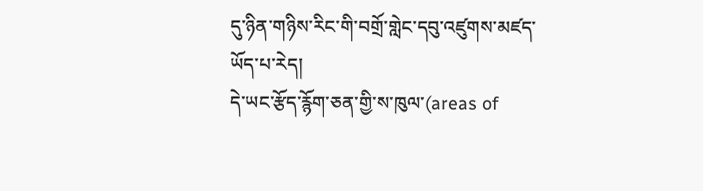དུ་ཉིན་གཉིས་རིང་གི་བགྲོ་གླེང་དབུ་འཛུགས་མཛད་ཡོད་པ་རེད།
དེ་ཡང་རྩོད་རྙོག་ཅན་གྱི་ས་ཁུལ་(areas of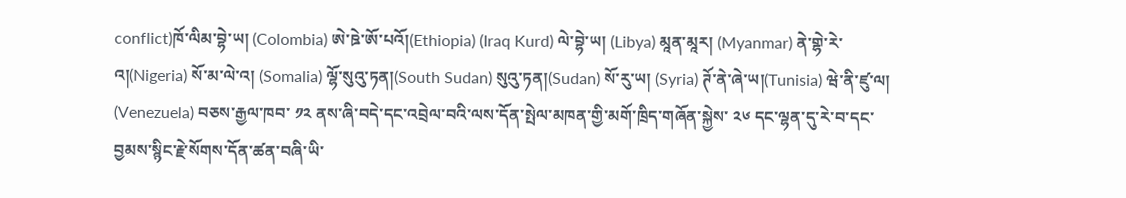conflict)ཁོ་ལིམ་བྷེ་ཡ། (Colombia) ཨེ་ཋེ་ཨོ་པའོ།(Ethiopia) (Iraq Kurd) ལེ་བྷེ་ཡ། (Libya) མཱན་མཱར། (Myanmar) ནེ་གྷེ་རེ་འ།(Nigeria) སོ་མ་ལེ་འ། (Somalia) ལྷོ་སུའུ་ཏན།(South Sudan) སུའུ་ཏན།(Sudan) སོ་རུ་ཡ། (Syria) ཊོ་ནེ་ཞེ་ཡ།(Tunisia) ཝེ་ནི་ཛུ་ལ། (Venezuela) བཅས་རྒྱལ་ཁབ་ ༡༢ ནས་ཞི་བདེ་དང་འབྲེལ་བའི་ལས་དོན་སྤེལ་མཁན་གྱི་མགོ་ཁྲིད་གཞོན་སྐྱེས་ ༢༦ དང་ལྷན་དུ་རེ་བ་དང་བྱམས་སྙིང་རྗེ་སོགས་དོན་ཚན་བཞི་ཡི་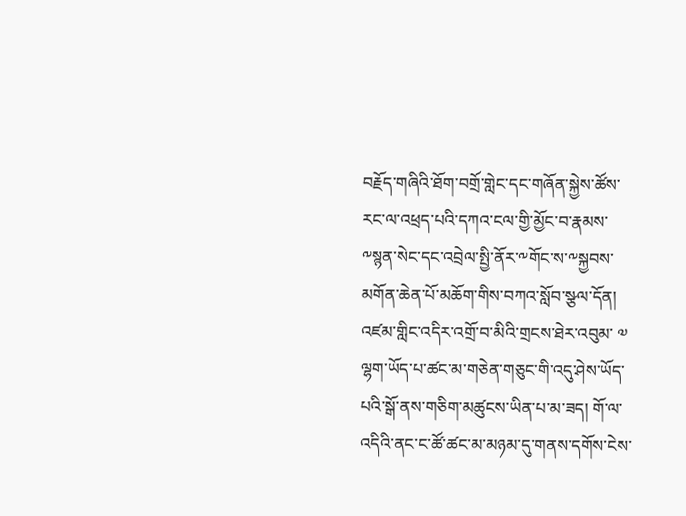བརྗོད་གཞིའི་ཐོག་བགྲོ་གླེང་དང་གཞོན་སྐྱེས་ཚོས་རང་ལ་འཕྲད་པའི་དཀའ་ངལ་གྱི་མྱོང་བ་རྣམས་༸སྙན་སེང་དང་འབྲེལ་སྤྱི་ནོར་༸གོང་ས་༸སྐྱབས་མགོན་ཆེན་པོ་མཆོག་གིས་བཀའ་སློབ་སྩལ་དོན།
འཛམ་གླིང་འདིར་འགྲོ་བ་མིའི་གྲངས་ཐེར་འབུམ་ ༧ ལྷག་ཡོད་པ་ཚང་མ་གཅེན་གཅུང་གི་འདུ་ཤེས་ཡོད་པའི་སྒོ་ནས་གཅིག་མཚུངས་ཡིན་པ་མ་ཟད། གོ་ལ་འདིའི་ནང་ང་ཚོ་ཚང་མ་མཉམ་དུ་གནས་དགོས་ངེས་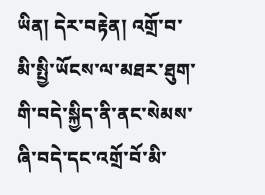ཡིན། དེར་བརྟེན། འགྲོ་བ་མི་སྤྱི་ཡོངས་ལ་མཐར་ཐུག་གི་བདེ་སྐྱིད་ནི་ནང་སེམས་ཞི་བདེ་དང་འགྲོ་བོ་མི་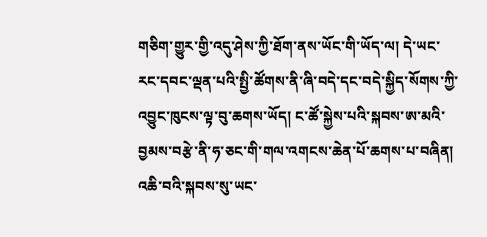གཅིག་གྱུར་གྱི་འདུ་ཤེས་ཀྱི་ཐོག་ནས་ཡོང་གི་ཡོད་ལ། དེ་ཡང་རང་དབང་ལྡན་པའི་སྤྱི་ཚོགས་ནི་ཞི་བདེ་དང་བདེ་སྐྱིད་སོགས་ཀྱི་འབྱུང་ཁུངས་ལྟ་བུ་ཆགས་ཡོད། ང་ཚོ་སྐྱེས་པའི་སྐབས་ཨ་མའི་བྱམས་བརྩེ་ནི་ཧ་ཅང་གི་གལ་འགངས་ཆེན་པོ་ཆགས་པ་བཞིན། འཆི་བའི་སྐབས་སུ་ཡང་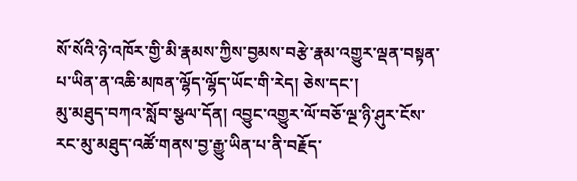སོ་སོའི་ཉེ་འཁོར་གྱི་མི་རྣམས་ཀྱིས་བྱམས་བརྩེ་རྣམ་འགྱུར་ལྡན་བསྟན་པ་ཡིན་ན་འཆི་མཁན་ལྷོད་ལྷོད་ཡོང་གི་རེད། ཅེས་དང་།
མུ་མཐུད་བཀའ་སློབ་སྩལ་དོན། འབྱུང་འགྱུར་ལོ་བཅོ་ལྔ་ཉི་ཤུར་ངོས་རང་མུ་མཐུད་འཚོ་གནས་བྱ་རྒྱུ་ཡིན་པ་ནི་བརྗོད་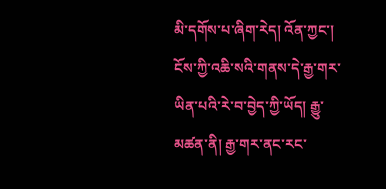མི་དགོས་པ་ཞིག་རེད། འོན་ཀྱང་། ངོས་ཀྱི་འཆི་སའི་གནས་དེ་རྒྱ་གར་ཡིན་པའི་རེ་བ་བྱེད་ཀྱི་ཡོད། རྒྱུ་མཚན་ནི། རྒྱ་གར་ནང་རང་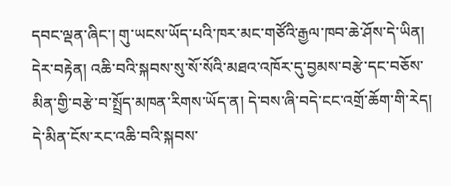དབང་ལྡན་ཞིང་། གུ་ཡངས་ཡོད་པའི་ཁར་མང་གཙོའི་རྒྱལ་ཁབ་ཆེ་ཤོས་དེ་ཡིན། དེར་བརྟེན། འཆི་བའི་སྐབས་སུ་སོ་སོའི་མཐའ་འཁོར་དུ་བྱམས་བརྩེ་དང་བཅོས་མིན་གྱི་བརྩེ་བ་སྤྲོད་མཁན་རིགས་ཡོད་ན། དེ་བས་ཞི་བདེ་ངང་འགྲོ་ཆོག་གི་རེད། དེ་མིན་ངོས་རང་འཆི་བའི་སྐབས་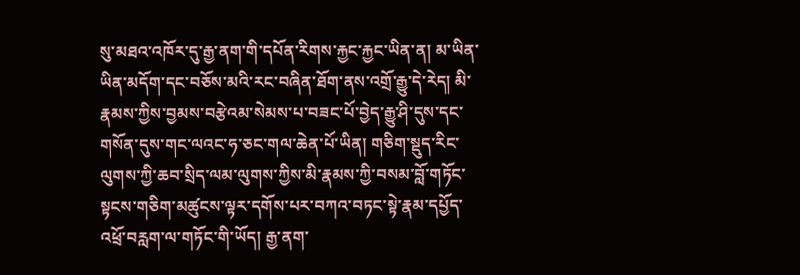སུ་མཐའ་འཁོར་དུ་རྒྱ་ནག་གི་དཔོན་རིགས་རྐྱང་རྐྱང་ཡིན་ན། མ་ཡིན་ཡིན་མདོག་དང་བཅོས་མའི་རང་བཞིན་ཐོག་ནས་འགྲོ་རྒྱུ་དེ་རེད། མི་རྣམས་ཀྱིས་བྱམས་བརྩེའམ་སེམས་པ་བཟང་པོ་བྱེད་རྒྱུ་ཤི་དུས་དང་གསོན་དུས་གང་ལའང་ཧ་ཅང་གལ་ཆེན་པོ་ཡིན། གཅིག་སྡུད་རིང་ལུགས་ཀྱི་ཆབ་སྲིད་ལམ་ལུགས་ཀྱིས་མི་རྣམས་ཀྱི་བསམ་བློ་གཏོང་སྟངས་གཅིག་མཚུངས་ལྟར་དགོས་པར་བཀའ་བཏང་སྟེ་རྣམ་དཔྱོད་འཕྲོ་བརླག་ལ་གཏོང་གི་ཡོད། རྒྱ་ནག་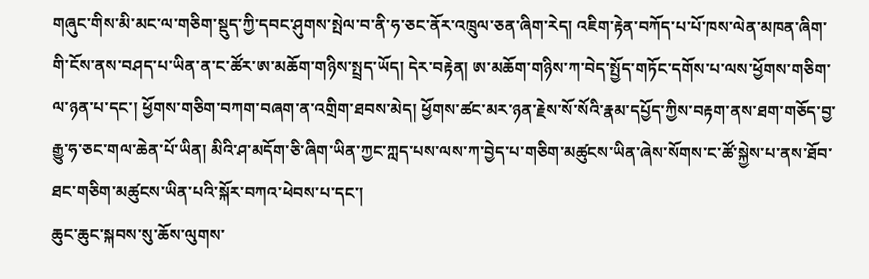གཞུང་གིས་མི་མང་ལ་གཅིག་སྡུད་ཀྱི་དབང་ཤུགས་སྤེལ་བ་ནི་ཧ་ཅང་ནོར་འཁྲུལ་ཅན་ཞིག་རེད། འཇིག་རྟེན་བཀོད་པ་པོ་ཁས་ལེན་མཁན་ཞིག་གི་ངོས་ནས་བཤད་པ་ཡིན་ན་ང་ཚོར་ཨ་མཆོག་གཉིས་སྤྲད་ཡོད། དེར་བརྟེན། ཨ་མཆོག་གཉིས་ཀ་བེད་སྤྱོད་གཏོང་དགོས་པ་ལས་ཕྱོགས་གཅིག་ལ་ཉན་པ་དང་། ཕྱོགས་གཅིག་བཀག་བཞག་ན་འགྲིག་ཐབས་མེད། ཕྱོགས་ཚང་མར་ཉན་རྗེས་སོ་སོའི་རྣམ་དཔྱོད་ཀྱིས་བརྟག་ནས་ཐག་གཅོད་བྱ་རྒྱུ་ཧ་ཅང་གལ་ཆེན་པོ་ཡིན། མིའི་ཤ་མདོག་ཅི་ཞིག་ཡིན་ཀྱང་ཀླད་པས་ལས་ཀ་བྱེད་པ་གཅིག་མཚུངས་ཡིན་ཞེས་སོགས་ང་ཚོ་སྐྱེས་པ་ནས་ཐོབ་ཐང་གཅིག་མཚུངས་ཡིན་པའི་སྐོར་བཀའ་ཕེབས་པ་དང་།
ཆུང་ཆུང་སྐབས་སུ་ཆོས་ལུགས་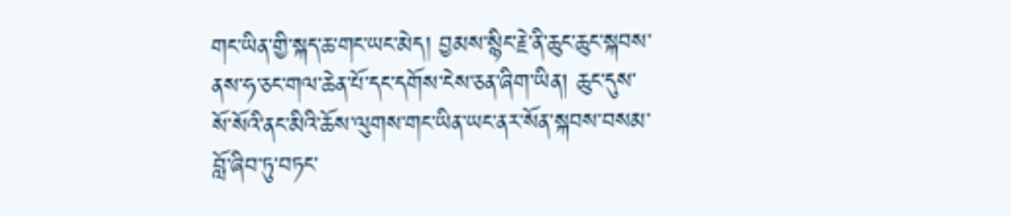གང་ཡིན་གྱི་སྐད་ཆ་གང་ཡང་མེད། བྱམས་སྙིང་རྗེ་ནི་ཆུང་ཆུང་སྐབས་ནས་ཧ་ཅང་གལ་ཆེན་པོ་དང་དགོས་ངེས་ཅན་ཞིག་ཡིན། ཆུང་དུས་སོ་སོའི་ནང་མིའི་ཆོས་ལུགས་གང་ཡིན་ཡང་ནར་སོན་སྐབས་བསམ་བློ་ཞིབ་ཏུ་བཏང་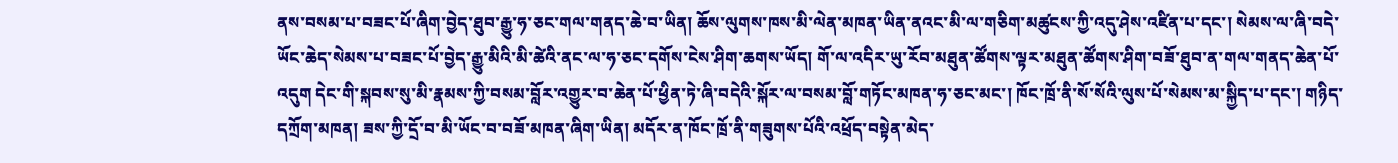ནས་བསམ་པ་བཟང་པོ་ཞིག་བྱེད་ཐུབ་རྒྱུ་ཧ་ཅང་གལ་གནད་ཆེ་བ་ཡིན། ཆོས་ལུགས་ཁས་མི་ལེན་མཁན་ཡིན་ནའང་མི་ལ་གཅིག་མཚུངས་ཀྱི་འདུ་ཤེས་འཛིན་པ་དང་། སེམས་ལ་ཞི་བདེ་ཡོང་ཆེད་སེམས་པ་བཟང་པོ་བྱེད་རྒྱུ་མིའི་མི་ཚེའི་ནང་ལ་ཧ་ཅང་དགོས་ངེས་ཤིག་ཆགས་ཡོད། གོ་ལ་འདིར་ཡུ་རོབ་མཐུན་ཚོགས་ལྟར་མཐུན་ཚོགས་ཤིག་བཟོ་ཐུབ་ན་གལ་གནད་ཆེན་པོ་འདུག དེང་གི་སྐབས་སུ་མི་རྣམས་ཀྱི་བསམ་བློར་འགྱུར་བ་ཆེན་པོ་ཕྱིན་ཏེ་ཞི་བདེའི་སྐོར་ལ་བསམ་བློ་གཏོང་མཁན་ཧ་ཅང་མང་། ཁོང་ཁྲོ་ནི་སོ་སོའི་ལུས་པོ་སེམས་མ་སྐྱིད་པ་དང་། གཉིད་དཀྲོག་མཁན། ཟས་ཀྱི་དྲོ་བ་མི་ཡོང་བ་བཟོ་མཁན་ཞིག་ཡིན། མདོར་ན་ཁོང་ཁྲོ་ནི་གཟུགས་པོའི་འཕྲོད་བསྟེན་མེད་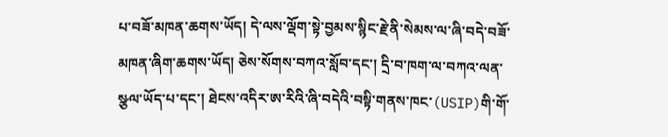པ་བཟོ་མཁན་ཆགས་ཡོད། དེ་ལས་ལྡོག་སྟེ་བྱམས་སྙིང་རྗེ་ནི་སེམས་ལ་ཞི་བདེ་བཟོ་མཁན་ཞིག་ཆགས་ཡོད། ཅེས་སོགས་བཀའ་སློབ་དང་། དྲི་བ་ཁག་ལ་བཀའ་ལན་སྩལ་ཡོད་པ་དང་། ཐེངས་འདིར་ཨ་རིའི་ཞི་བདེའི་བསྟི་གནས་ཁང་(USIP)གི་གོ་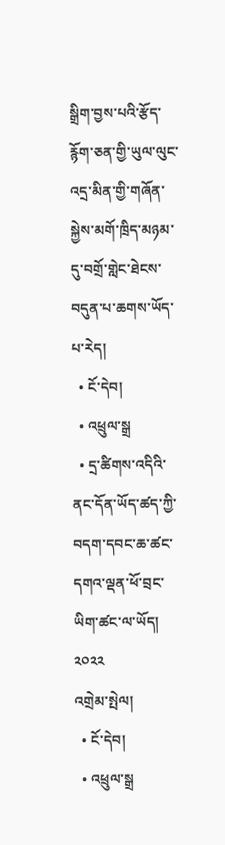སྒྲིག་བྱས་པའི་རྩོད་རྙོག་ཅན་གྱི་ཡུལ་ལུང་འདྲ་མིན་གྱི་གཞོན་སྐྱེས་མགོ་ཁྲིད་མཉམ་དུ་བགྲོ་གླེང་ཐེངས་བདུན་པ་ཆགས་ཡོད་པ་རེད།
  • ངོ་དེབ།
  • འཕྲུལ་སྒྲ
  • དྲ་ཚིགས་འདིའི་ནང་དོན་ཡོད་ཚད་ཀྱི་བདག་དབང་ཆ་ཚང་དགའ་ལྡན་ཕོ་བྲང་ཡིག་ཚང་ལ་ཡོད། ༢༠༢༢
འགྲེམ་སྤེལ།
  • ངོ་དེབ།
  • འཕྲུལ་སྒྲ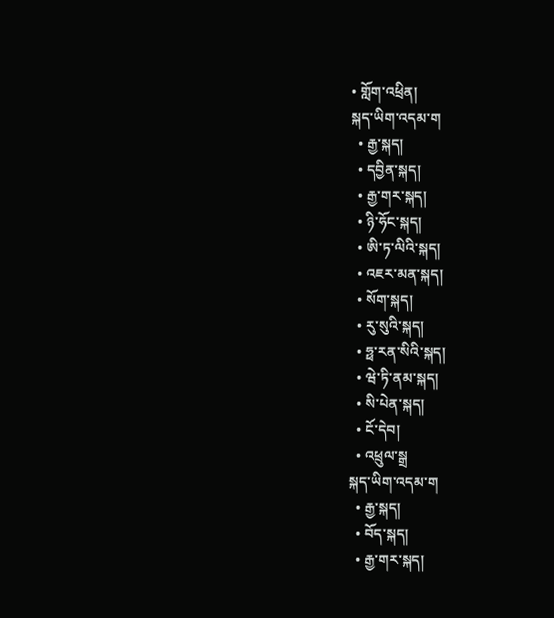• གློག་འཕྲིན།
སྐད་ཡིག་འདམ་ག
  • རྒྱ་སྐད།
  • དབྱིན་སྐད།
  • རྒྱ་གར་སྐད།
  • ཉི་ཧོང་སྐད།
  • ཨི་ཏ་ལིའི་སྐད།
  • འཇར་མན་སྐད།
  • སོག་སྐད།
  • རུ་སུའི་སྐད།
  • ཧྥ་རན་སིའི་སྐད།
  • ཝེ་ཏི་ནམ་སྐད།
  • སི་པེན་སྐད།
  • ངོ་དེབ།
  • འཕྲུལ་སྒྲ
སྐད་ཡིག་འདམ་ག
  • རྒྱ་སྐད།
  • བོད་སྐད།
  • རྒྱ་གར་སྐད།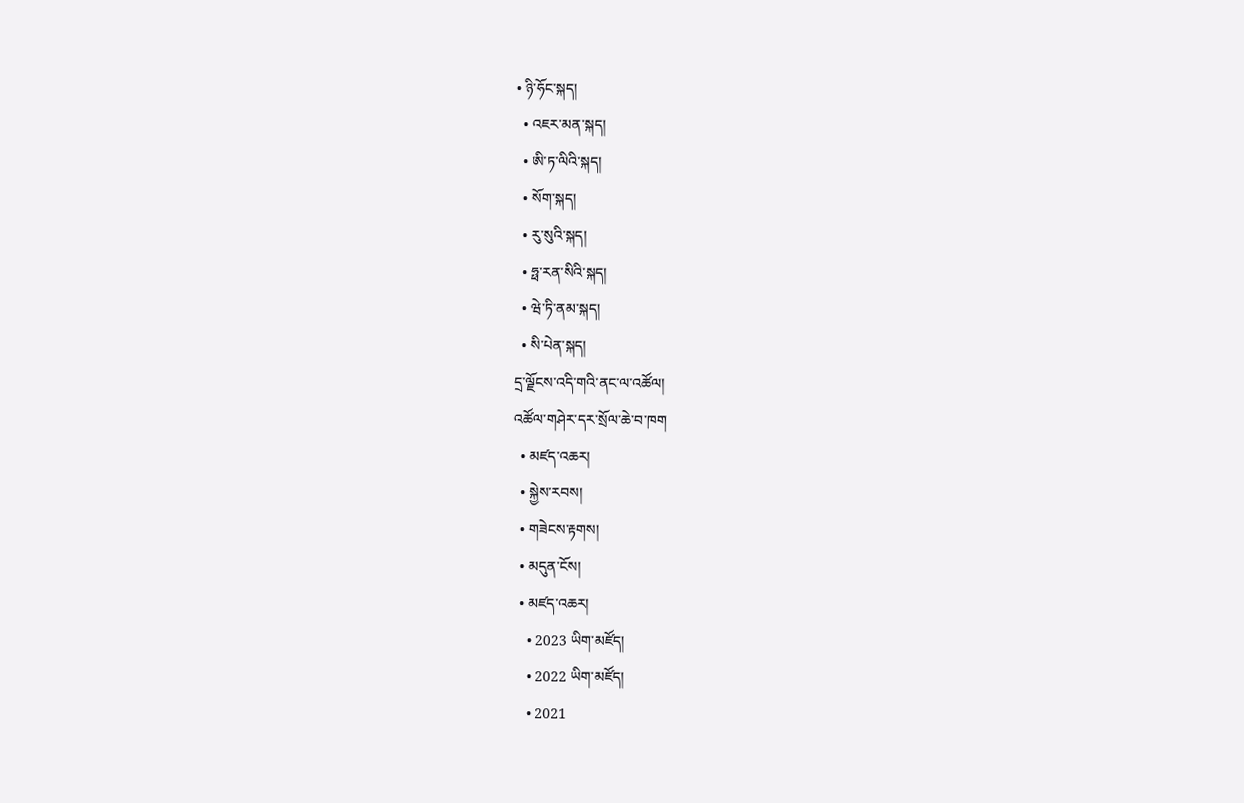• ཉི་ཧོང་སྐད།
  • འཇར་མན་སྐད།
  • ཨི་ཏ་ལིའི་སྐད།
  • སོག་སྐད།
  • རུ་སུའི་སྐད།
  • ཧྥ་རན་སིའི་སྐད།
  • ཝེ་ཏི་ནམ་སྐད།
  • སི་པེན་སྐད།
དྲ་ལྗོངས་འདི་གའི་ནང་ལ་འཚོལ།
འཚོལ་གཤེར་དར་སྲོལ་ཆེ་བ་ཁག
  • མཛད་འཆར།
  • སྐྱེས་རབས།
  • གཟེངས་རྟགས།
  • མདུན་ངོས།
  • མཛད་འཆར།
    • 2023 ཡིག་མཛོད།
    • 2022 ཡིག་མཛོད།
    • 2021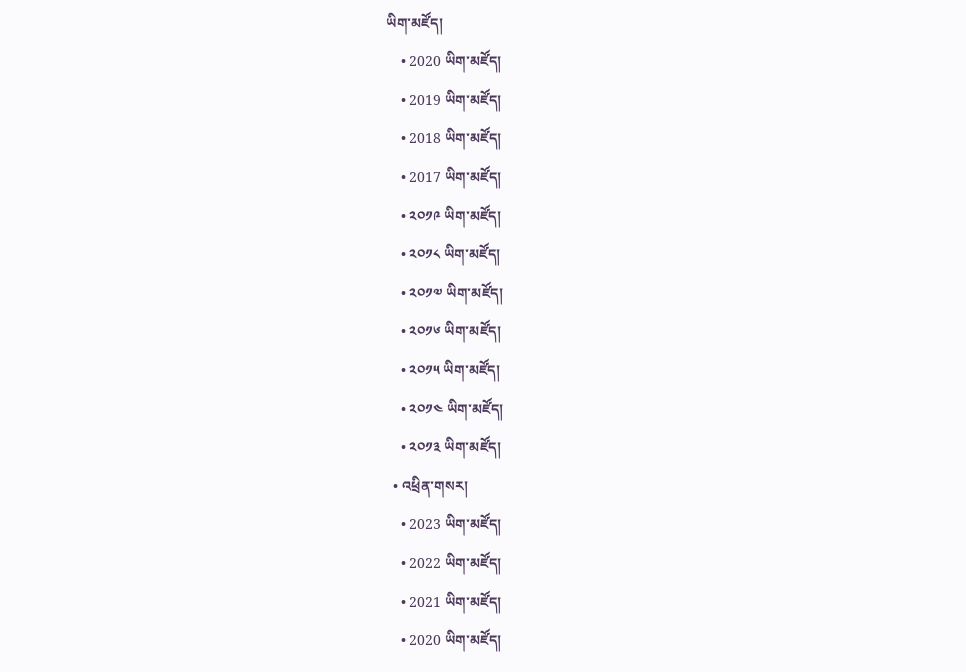ཡིག་མཛོད།
    • 2020 ཡིག་མཛོད།
    • 2019 ཡིག་མཛོད།
    • 2018 ཡིག་མཛོད།
    • 2017 ཡིག་མཛོད།
    • ༢༠༡༩ ཡིག་མཛོད།
    • ༢༠༡༨ ཡིག་མཛོད།
    • ༢༠༡༧ ཡིག་མཛོད།
    • ༢༠༡༦ ཡིག་མཛོད།
    • ༢༠༡༥ ཡིག་མཛོད།
    • ༢༠༡༤ ཡིག་མཛོད།
    • ༢༠༡༣ ཡིག་མཛོད།
  • འཕྲིན་གསར།
    • 2023 ཡིག་མཛོད།
    • 2022 ཡིག་མཛོད།
    • 2021 ཡིག་མཛོད།
    • 2020 ཡིག་མཛོད།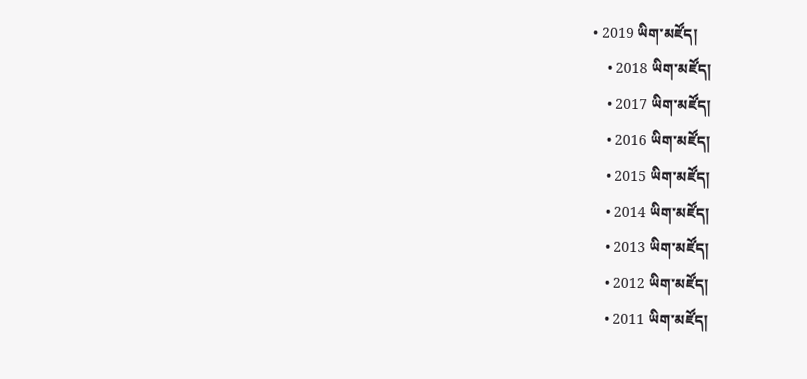• 2019 ཡིག་མཛོད།
    • 2018 ཡིག་མཛོད།
    • 2017 ཡིག་མཛོད།
    • 2016 ཡིག་མཛོད།
    • 2015 ཡིག་མཛོད།
    • 2014 ཡིག་མཛོད།
    • 2013 ཡིག་མཛོད།
    • 2012 ཡིག་མཛོད།
    • 2011 ཡིག་མཛོད།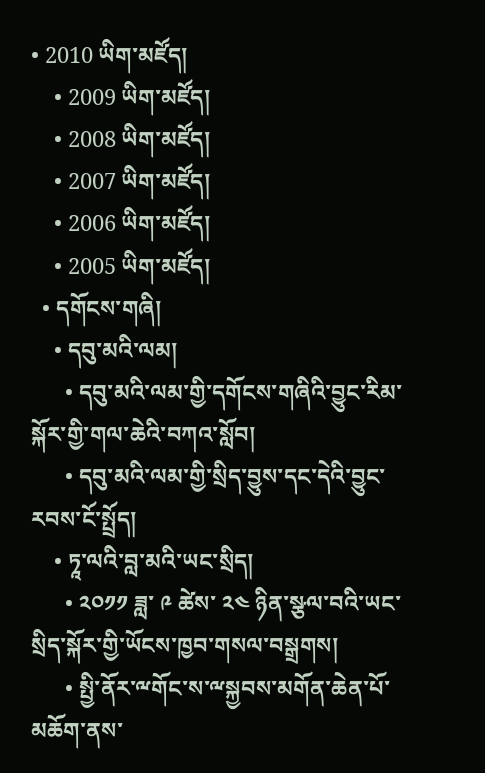• 2010 ཡིག་མཛོད།
    • 2009 ཡིག་མཛོད།
    • 2008 ཡིག་མཛོད།
    • 2007 ཡིག་མཛོད།
    • 2006 ཡིག་མཛོད།
    • 2005 ཡིག་མཛོད།
  • དགོངས་གཞི།
    • དབུ་མའི་ལམ།
      • དབུ་མའི་ལམ་གྱི་དགོངས་གཞིའི་བྱུང་རིམ་སྐོར་གྱི་གལ་ཆེའི་བཀའ་སློབ།
      • དབུ་མའི་ལམ་གྱི་སྲིད་བྱུས་དང་དེའི་བྱུང་རབས་ངོ་སྤྲོད།
    • ཏཱ་ལའི་བླ་མའི་ཡང་སྲིད།
      • ༢༠༡༡ ཟླ་ ༩ ཚེས་ ༢༤ ཉིན་སྩལ་བའི་ཡང་སྲིད་སྐོར་གྱི་ཡོངས་ཁྱབ་གསལ་བསྒྲགས།
      • སྤྱི་ནོར་ྋགོང་ས་ྋསྐྱབས་མགོན་ཆེན་པོ་མཆོག་ནས་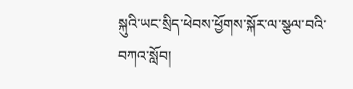སྐུའི་ཡང་སྲིད་ཕེབས་ཕྱོགས་སྐོར་ལ་སྩལ་བའི་བཀའ་སློབ།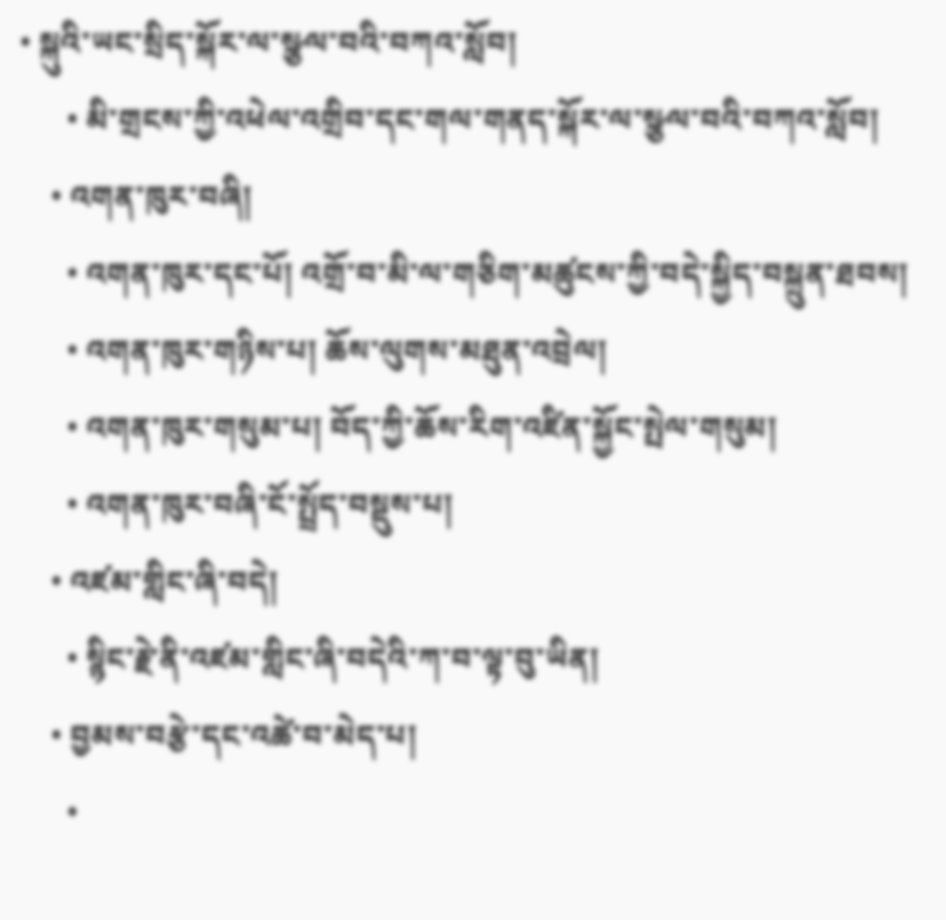• སྐུའི་ཡང་སྲིད་སྐོར་ལ་སྩལ་བའི་བཀའ་སློབ།
      • མི་གྲངས་ཀྱི་འཕེལ་འགྲིབ་དང་གལ་གནད་སྐོར་ལ་སྩལ་བའི་བཀའ་སློབ།
    • འགན་ཁུར་བཞི།
      • འགན་ཁུར་དང་པོ། འགྲོ་བ་མི་ལ་གཅིག་མཚུངས་ཀྱི་བདེ་སྐྱིད་བསྐྲུན་ཐབས།
      • འགན་ཁུར་གཉིས་པ། ཆོས་ལུགས་མཐུན་འབྲེལ།
      • འགན་ཁུར་གསུམ་པ། བོད་ཀྱི་ཆོས་རིག་འཛིན་སྐྱོང་སྤེལ་གསུམ།
      • འགན་ཁུར་བཞི་ངོ་སྤྲོད་བསྡུས་པ།
    • འཛམ་གླིང་ཞི་བདེ།
      • སྙིང་རྗེ་ནི་འཛམ་གླིང་ཞི་བདེའི་ཀ་བ་ལྟ་བུ་ཡིན།
    • བྱམས་བརྩེ་དང་འཚེ་བ་མེད་པ།
      •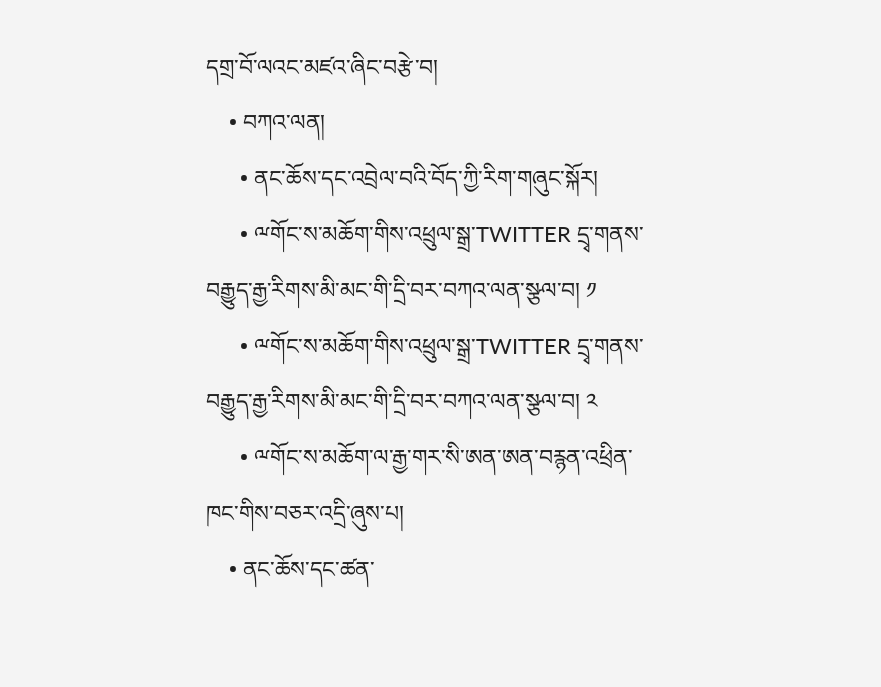དགྲ་བོ་ལའང་མཛའ་ཞིང་བརྩེ་བ།
    • བཀའ་ལན།
      • ནང་ཆོས་དང་འབྲེལ་བའི་བོད་ཀྱི་རིག་གཞུང་སྐོར།
      • ྋགོང་ས་མཆོག་གིས་འཕྲུལ་སྒྲ་TWITTER དྲྭ་གནས་བརྒྱུད་རྒྱ་རིགས་མི་མང་གི་དྲི་བར་བཀའ་ལན་སྩལ་བ། ༡
      • ྋགོང་ས་མཆོག་གིས་འཕྲུལ་སྒྲ་TWITTER དྲྭ་གནས་བརྒྱུད་རྒྱ་རིགས་མི་མང་གི་དྲི་བར་བཀའ་ལན་སྩལ་བ། ༢
      • ྋགོང་ས་མཆོག་ལ་རྒྱ་གར་སི་ཨན་ཨན་བརྙན་འཕྲིན་ཁང་གིས་བཅར་འདྲི་ཞུས་པ།
    • ནང་ཆོས་དང་ཚན་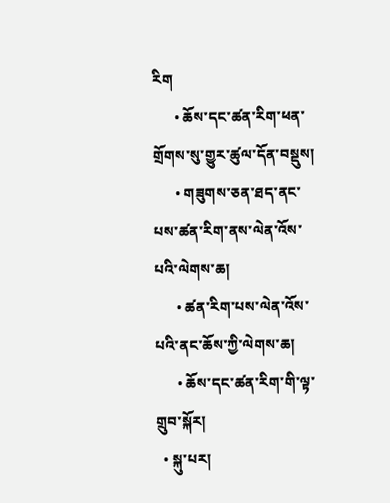རིག
      • ཆོས་དང་ཚན་རིག་ཕན་གྲོགས་སུ་གྱུར་ཚུལ་དོན་བསྡུས།
      • གཟུགས་ཅན་ཐད་ནང་པས་ཚན་རིག་ནས་ལེན་འོས་པའི་ལེགས་ཆ།
      • ཚན་རིག་པས་ལེན་འོས་པའི་ནང་ཆོས་ཀྱི་ལེགས་ཆ།
      • ཆོས་དང་ཚན་རིག་གི་ལྟ་གྲུབ་སྐོར།
  • སྐུ་པར།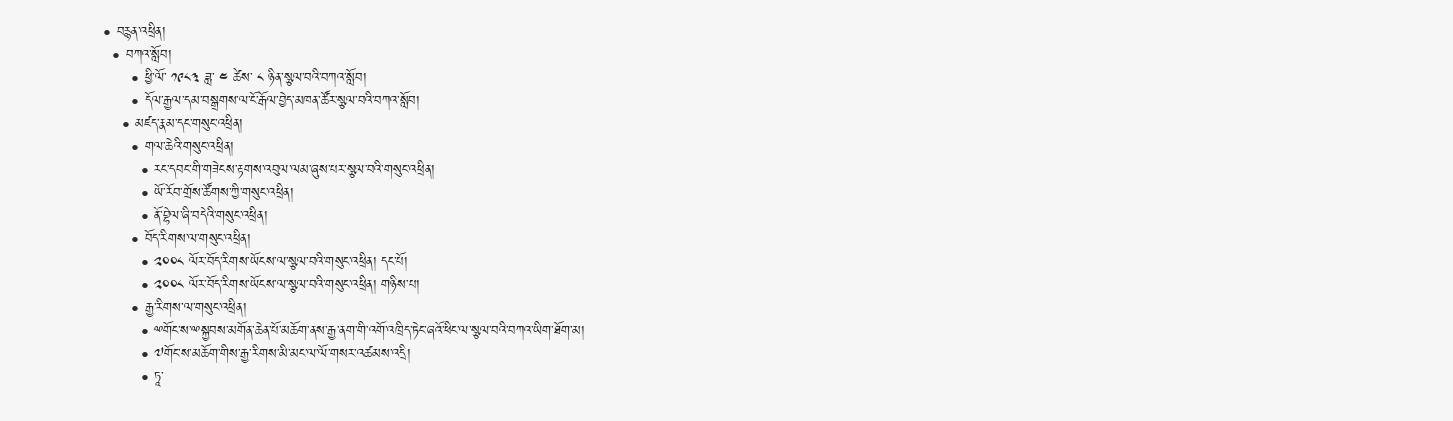• བརྙན་འཕྲིན།
  • བཀའ་སློབ།
      • ཕྱི་ལོ་ ༡༩༨༣ ཟླ་ ༤ ཚེས་ ༨ ཉིན་སྩལ་བའི་བཀའ་སློབ།
      • དོལ་རྒྱལ་དམ་བསྒྲགས་ལ་ངོ་རྒོལ་བྱེད་མཁན་ཚོར་སྩལ་བའི་བཀའ་སློབ།
    • མཛད་རྣམ་དང་གསུང་འཕྲིན།
      • གལ་ཆེའི་གསུང་འཕྲིན།
        • རང་དབང་གི་གཟེངས་རྟགས་འབུལ་ལམ་ཞུས་པར་སྩལ་བའི་གསུང་འཕྲིན།
        • ཡོ་རོབ་གྲོས་ཚོགས་ཀྱི་གསུང་འཕྲིན།
        • ནོ་བྷེལ་ཞི་བདེའི་གསུང་འཕྲིན།
      • བོད་རིགས་ལ་གསུང་འཕྲིན།
        • ༢༠༠༨ ལོར་བོད་རིགས་ཡོངས་ལ་སྩལ་བའི་གསུང་འཕྲིན། དང་པོ།
        • ༢༠༠༨ ལོར་བོད་རིགས་ཡོངས་ལ་སྩལ་བའི་གསུང་འཕྲིན། གཉིས་པ།
      • རྒྱ་རིགས་ལ་གསུང་འཕྲིན།
        • ྋགོང་ས་ྋསྐྱབས་མགོན་ཆེན་པོ་མཆོག་ནས་རྒྱ་ནག་གི་འགོ་འཁྲིད་ཏེང་ཞའོ་ཕིང་ལ་སྩལ་བའི་བཀའ་ཡིག་ཐོག་མ།
        • ༧གོང་ས་མཆོག་གིས་རྒྱ་རིགས་མི་མང་ལ་ལོ་གསར་འཚམས་འདྲི།
        • ཏཱ་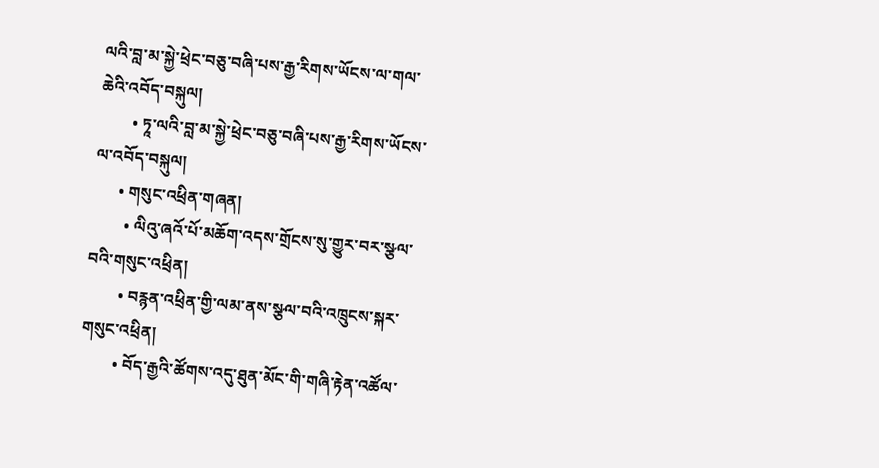ལའི་བླ་མ་སྐྱེ་ཕྲེང་བཅུ་བཞི་པས་རྒྱ་རིགས་ཡོངས་ལ་གལ་ཆེའི་འབོད་བསྐུལ།
        • ཏཱ་ལའི་བླ་མ་སྐྱེ་ཕྲེང་བཅུ་བཞི་པས་རྒྱ་རིགས་ཡོངས་ལ་འབོད་བསྐུལ།
      • གསུང་འཕྲིན་གཞན།
        • ལིའུ་ཞའོ་པོ་མཆོག་འདས་གྲོངས་སུ་གྱུར་བར་སྩལ་བའི་གསུང་འཕྲིན།
        • བརྙན་འཕྲིན་གྱི་ལམ་ནས་སྩལ་བའི་འཁྲུངས་སྐར་གསུང་འཕྲིན།
        • བོད་རྒྱའི་ཚོགས་འདུ་ཐུན་མོང་གི་གཞི་རྟེན་འཚོལ་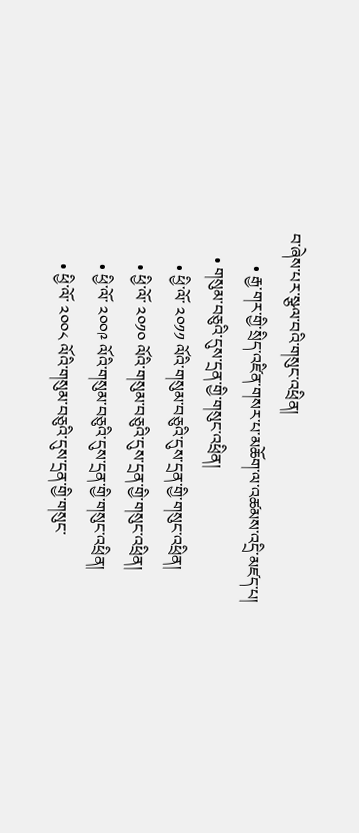བ་ཞེས་པར་སྩལ་བའི་གསུང་འཕྲིན།
        • རྒྱ་གར་གྱི་སྲིད་འཛིན་གསར་པ་མཆོག་ལ་འཚམས་འདྲི་མཛད་པ།
      • གསུམ་བཅུའི་དུས་དྲན་གྱི་གསུང་འཕྲིན།
        • ཕྱི་ལོ་ ༢༠༡༡ ལོའི་གསུམ་བཅུའི་དུས་དྲན་གྱི་གསུང་འཕྲིན།
        • ཕྱི་ལོ་ ༢༠༡༠ ལོའི་གསུམ་བཅུའི་དུས་དྲན་གྱི་གསུང་འཕྲིན།
        • ཕྱི་ལོ་ ༢༠༠༩ ལོའི་གསུམ་བཅུའི་དུས་དྲན་གྱི་གསུང་འཕྲིན།
        • ཕྱི་ལོ་ ༢༠༠༨ ལོའི་གསུམ་བཅུའི་དུས་དྲན་གྱི་གསུང་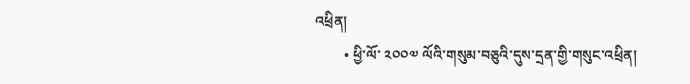འཕྲིན།
        • ཕྱི་ལོ་ ༢༠༠༧ ལོའི་གསུམ་བཅུའི་དུས་དྲན་གྱི་གསུང་འཕྲིན།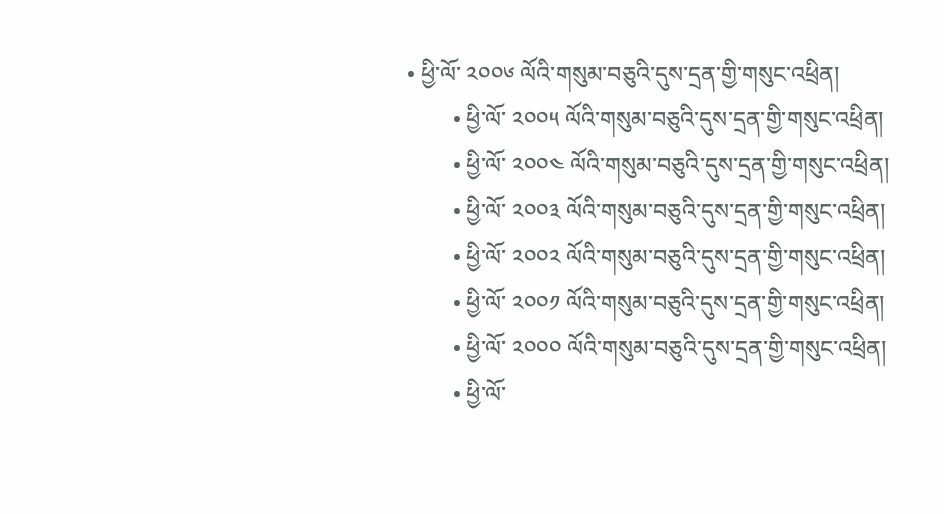• ཕྱི་ལོ་ ༢༠༠༦ ལོའི་གསུམ་བཅུའི་དུས་དྲན་གྱི་གསུང་འཕྲིན།
        • ཕྱི་ལོ་ ༢༠༠༥ ལོའི་གསུམ་བཅུའི་དུས་དྲན་གྱི་གསུང་འཕྲིན།
        • ཕྱི་ལོ་ ༢༠༠༤ ལོའི་གསུམ་བཅུའི་དུས་དྲན་གྱི་གསུང་འཕྲིན།
        • ཕྱི་ལོ་ ༢༠༠༣ ལོའི་གསུམ་བཅུའི་དུས་དྲན་གྱི་གསུང་འཕྲིན།
        • ཕྱི་ལོ་ ༢༠༠༢ ལོའི་གསུམ་བཅུའི་དུས་དྲན་གྱི་གསུང་འཕྲིན།
        • ཕྱི་ལོ་ ༢༠༠༡ ལོའི་གསུམ་བཅུའི་དུས་དྲན་གྱི་གསུང་འཕྲིན།
        • ཕྱི་ལོ་ ༢༠༠༠ ལོའི་གསུམ་བཅུའི་དུས་དྲན་གྱི་གསུང་འཕྲིན།
        • ཕྱི་ལོ་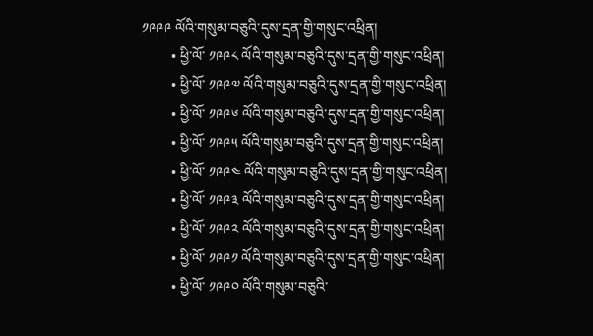༡༩༩༩ ལོའི་གསུམ་བཅུའི་དུས་དྲན་གྱི་གསུང་འཕྲིན།
        • ཕྱི་ལོ་ ༡༩༩༨ ལོའི་གསུམ་བཅུའི་དུས་དྲན་གྱི་གསུང་འཕྲིན།
        • ཕྱི་ལོ་ ༡༩༩༧ ལོའི་གསུམ་བཅུའི་དུས་དྲན་གྱི་གསུང་འཕྲིན།
        • ཕྱི་ལོ་ ༡༩༩༦ ལོའི་གསུམ་བཅུའི་དུས་དྲན་གྱི་གསུང་འཕྲིན།
        • ཕྱི་ལོ་ ༡༩༩༥ ལོའི་གསུམ་བཅུའི་དུས་དྲན་གྱི་གསུང་འཕྲིན།
        • ཕྱི་ལོ་ ༡༩༩༤ ལོའི་གསུམ་བཅུའི་དུས་དྲན་གྱི་གསུང་འཕྲིན།
        • ཕྱི་ལོ་ ༡༩༩༣ ལོའི་གསུམ་བཅུའི་དུས་དྲན་གྱི་གསུང་འཕྲིན།
        • ཕྱི་ལོ་ ༡༩༩༢ ལོའི་གསུམ་བཅུའི་དུས་དྲན་གྱི་གསུང་འཕྲིན།
        • ཕྱི་ལོ་ ༡༩༩༡ ལོའི་གསུམ་བཅུའི་དུས་དྲན་གྱི་གསུང་འཕྲིན།
        • ཕྱི་ལོ་ ༡༩༩༠ ལོའི་གསུམ་བཅུའི་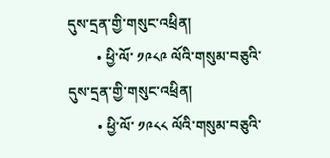དུས་དྲན་གྱི་གསུང་འཕྲིན།
        • ཕྱི་ལོ་ ༡༩༨༩ ལོའི་གསུམ་བཅུའི་དུས་དྲན་གྱི་གསུང་འཕྲིན།
        • ཕྱི་ལོ་ ༡༩༨༨ ལོའི་གསུམ་བཅུའི་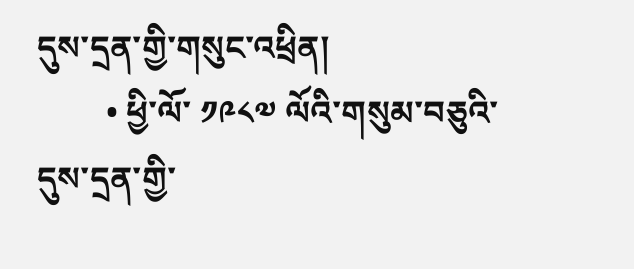དུས་དྲན་གྱི་གསུང་འཕྲིན།
        • ཕྱི་ལོ་ ༡༩༨༧ ལོའི་གསུམ་བཅུའི་དུས་དྲན་གྱི་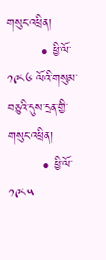གསུང་འཕྲིན།
        • ཕྱི་ལོ་ ༡༩༨༦ ལོའི་གསུམ་བཅུའི་དུས་དྲན་གྱི་གསུང་འཕྲིན།
        • ཕྱི་ལོ་ ༡༩༨༥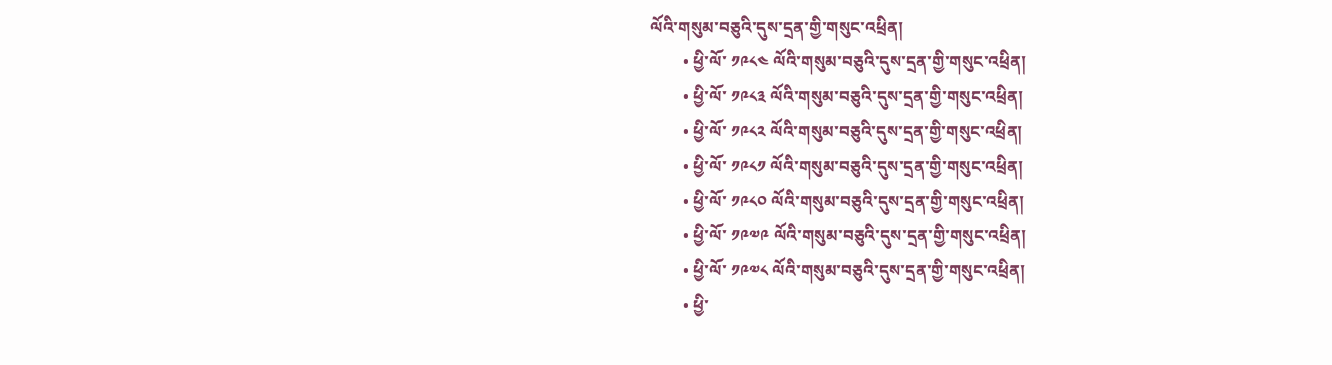ལོའི་གསུམ་བཅུའི་དུས་དྲན་གྱི་གསུང་འཕྲིན།
        • ཕྱི་ལོ་ ༡༩༨༤ ལོའི་གསུམ་བཅུའི་དུས་དྲན་གྱི་གསུང་འཕྲིན།
        • ཕྱི་ལོ་ ༡༩༨༣ ལོའི་གསུམ་བཅུའི་དུས་དྲན་གྱི་གསུང་འཕྲིན།
        • ཕྱི་ལོ་ ༡༩༨༢ ལོའི་གསུམ་བཅུའི་དུས་དྲན་གྱི་གསུང་འཕྲིན།
        • ཕྱི་ལོ་ ༡༩༨༡ ལོའི་གསུམ་བཅུའི་དུས་དྲན་གྱི་གསུང་འཕྲིན།
        • ཕྱི་ལོ་ ༡༩༨༠ ལོའི་གསུམ་བཅུའི་དུས་དྲན་གྱི་གསུང་འཕྲིན།
        • ཕྱི་ལོ་ ༡༩༧༩ ལོའི་གསུམ་བཅུའི་དུས་དྲན་གྱི་གསུང་འཕྲིན།
        • ཕྱི་ལོ་ ༡༩༧༨ ལོའི་གསུམ་བཅུའི་དུས་དྲན་གྱི་གསུང་འཕྲིན།
        • ཕྱི་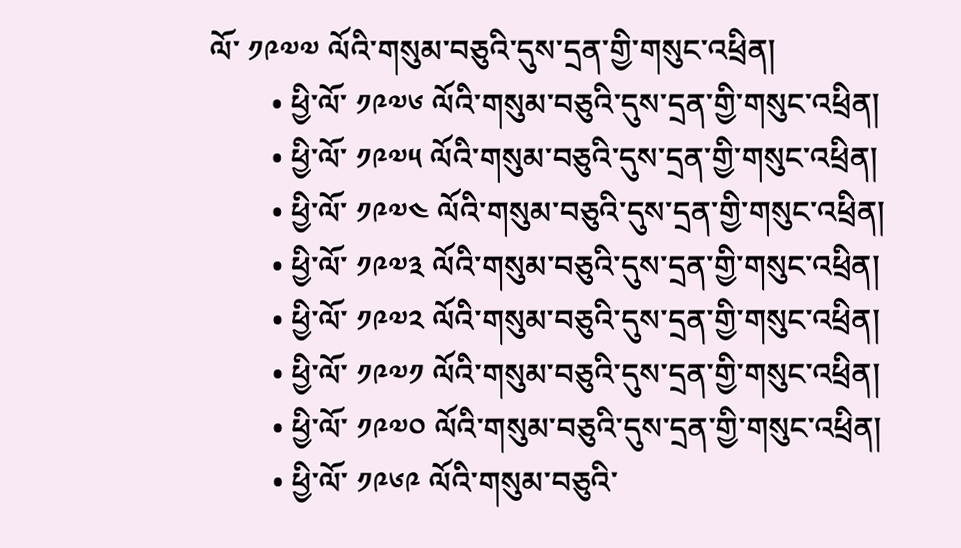ལོ་ ༡༩༧༧ ལོའི་གསུམ་བཅུའི་དུས་དྲན་གྱི་གསུང་འཕྲིན།
        • ཕྱི་ལོ་ ༡༩༧༦ ལོའི་གསུམ་བཅུའི་དུས་དྲན་གྱི་གསུང་འཕྲིན།
        • ཕྱི་ལོ་ ༡༩༧༥ ལོའི་གསུམ་བཅུའི་དུས་དྲན་གྱི་གསུང་འཕྲིན།
        • ཕྱི་ལོ་ ༡༩༧༤ ལོའི་གསུམ་བཅུའི་དུས་དྲན་གྱི་གསུང་འཕྲིན།
        • ཕྱི་ལོ་ ༡༩༧༣ ལོའི་གསུམ་བཅུའི་དུས་དྲན་གྱི་གསུང་འཕྲིན།
        • ཕྱི་ལོ་ ༡༩༧༢ ལོའི་གསུམ་བཅུའི་དུས་དྲན་གྱི་གསུང་འཕྲིན།
        • ཕྱི་ལོ་ ༡༩༧༡ ལོའི་གསུམ་བཅུའི་དུས་དྲན་གྱི་གསུང་འཕྲིན།
        • ཕྱི་ལོ་ ༡༩༧༠ ལོའི་གསུམ་བཅུའི་དུས་དྲན་གྱི་གསུང་འཕྲིན།
        • ཕྱི་ལོ་ ༡༩༦༩ ལོའི་གསུམ་བཅུའི་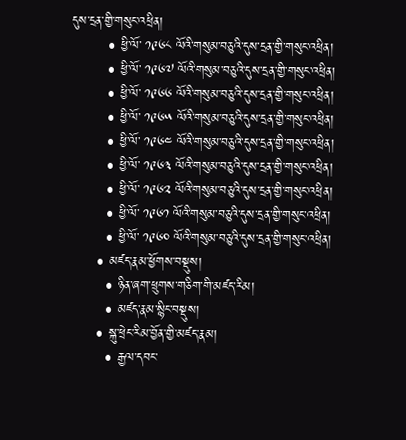དུས་དྲན་གྱི་གསུང་འཕྲིན།
        • ཕྱི་ལོ་ ༡༩༦༨ ལོའི་གསུམ་བཅུའི་དུས་དྲན་གྱི་གསུང་འཕྲིན།
        • ཕྱི་ལོ་ ༡༩༦༧ ལོའི་གསུམ་བཅུའི་དུས་དྲན་གྱི་གསུང་འཕྲིན།
        • ཕྱི་ལོ་ ༡༩༦༦ ལོའི་གསུམ་བཅུའི་དུས་དྲན་གྱི་གསུང་འཕྲིན།
        • ཕྱི་ལོ་ ༡༩༦༥ ལོའི་གསུམ་བཅུའི་དུས་དྲན་གྱི་གསུང་འཕྲིན།
        • ཕྱི་ལོ་ ༡༩༦༤ ལོའི་གསུམ་བཅུའི་དུས་དྲན་གྱི་གསུང་འཕྲིན།
        • ཕྱི་ལོ་ ༡༩༦༣ ལོའི་གསུམ་བཅུའི་དུས་དྲན་གྱི་གསུང་འཕྲིན།
        • ཕྱི་ལོ་ ༡༩༦༢ ལོའི་གསུམ་བཅུའི་དུས་དྲན་གྱི་གསུང་འཕྲིན།
        • ཕྱི་ལོ་ ༡༩༦༡ ལོའི་གསུམ་བཅུའི་དུས་དྲན་གྱི་གསུང་འཕྲིན།
        • ཕྱི་ལོ་ ༡༩༦༠ ལོའི་གསུམ་བཅུའི་དུས་དྲན་གྱི་གསུང་འཕྲིན།
      • མཛད་རྣམ་ཕྱོགས་བསྡུས།
        • ཉིན་ཞག་ཕྲུགས་གཅིག་གི་མཛད་རིམ།
        • མཛད་རྣམ་སྙིང་བསྡུས།
      • སྐུ་ཕྲེང་རིམ་བྱོན་གྱི་མཛད་རྣམ།
        • རྒྱལ་དབང་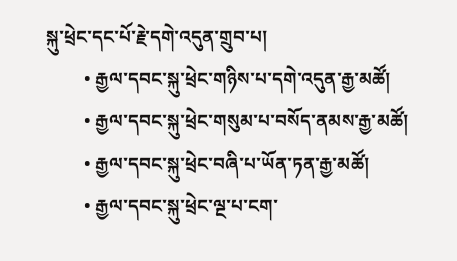སྐུ་ཕྲེང་དང་པོ་རྗེ་དགེ་འདུན་གྲུབ་པ།
        • རྒྱལ་དབང་སྐུ་ཕྲེང་གཉིས་པ་དགེ་འདུན་རྒྱ་མཚོ།
        • རྒྱལ་དབང་སྐུ་ཕྲེང་གསུམ་པ་བསོད་ནམས་རྒྱ་མཚོ།
        • རྒྱལ་དབང་སྐུ་ཕྲེང་བཞི་པ་ཡོན་ཏན་རྒྱ་མཚོ།
        • རྒྱལ་དབང་སྐུ་ཕྲེང་ལྔ་པ་ངག་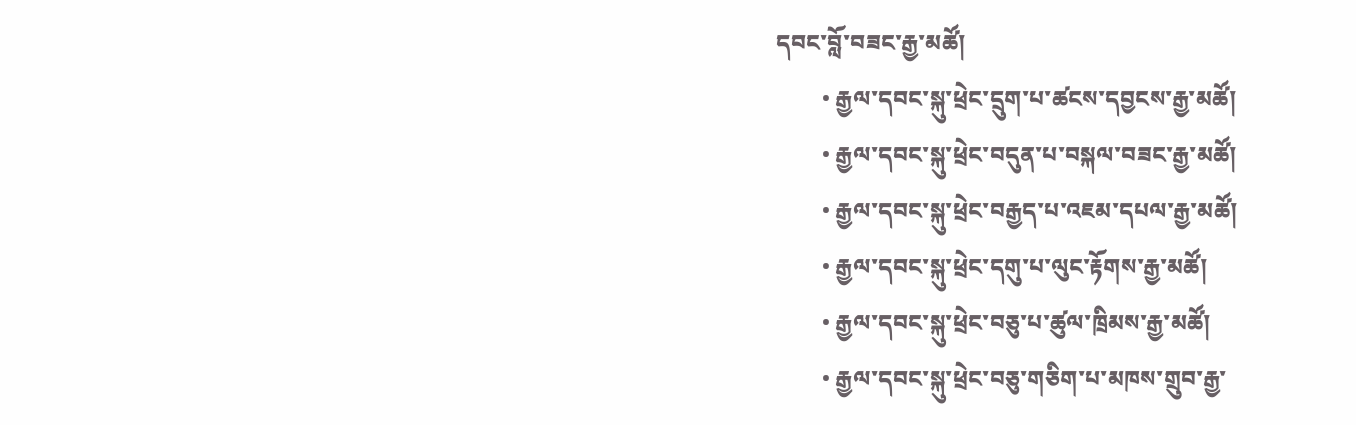དབང་བློ་བཟང་རྒྱ་མཚོ།
        • རྒྱལ་དབང་སྐུ་ཕྲེང་དྲུག་པ་ཚངས་དབྱངས་རྒྱ་མཚོ།
        • རྒྱལ་དབང་སྐུ་ཕྲེང་བདུན་པ་བསྐལ་བཟང་རྒྱ་མཚོ།
        • རྒྱལ་དབང་སྐུ་ཕྲེང་བརྒྱད་པ་འཇམ་དཔལ་རྒྱ་མཚོ།
        • རྒྱལ་དབང་སྐུ་ཕྲེང་དགུ་པ་ལུང་རྟོགས་རྒྱ་མཚོ།
        • རྒྱལ་དབང་སྐུ་ཕྲེང་བཅུ་པ་ཚུལ་ཁྲིམས་རྒྱ་མཚོ།
        • རྒྱལ་དབང་སྐུ་ཕྲེང་བཅུ་གཅིག་པ་མཁས་གྲུབ་རྒྱ་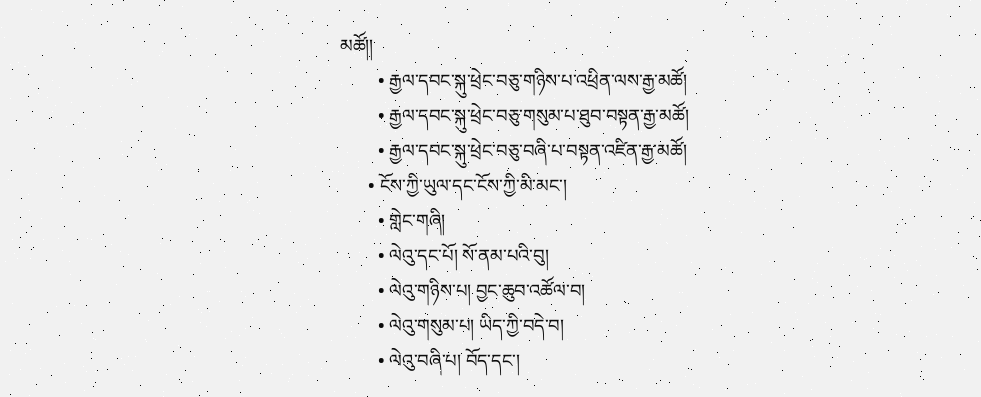མཚོ།།
        • རྒྱལ་དབང་སྐུ་ཕྲེང་བཅུ་གཉིས་པ་འཕྲིན་ལས་རྒྱ་མཚོ།
        • རྒྱལ་དབང་སྐུ་ཕྲེང་བཅུ་གསུམ་པ་ཐུབ་བསྟན་རྒྱ་མཚོ།
        • རྒྱལ་དབང་སྐུ་ཕྲེང་བཅུ་བཞི་པ་བསྟན་འཛིན་རྒྱ་མཚོ།
      • ངོས་ཀྱི་ཡུལ་དང་ངོས་ཀྱི་མི་མང་།
        • གླེང་གཞི།
        • ལེའུ་དང་པོ། སོ་ནམ་པའི་བུ།
        • ལེའུ་གཉིས་པ། བྱང་ཆུབ་འཚོལ་བ།
        • ལེའུ་གསུམ་པ། ཡིད་ཀྱི་བདེ་བ།
        • ལེའུ་བཞི་པ། བོད་དང་།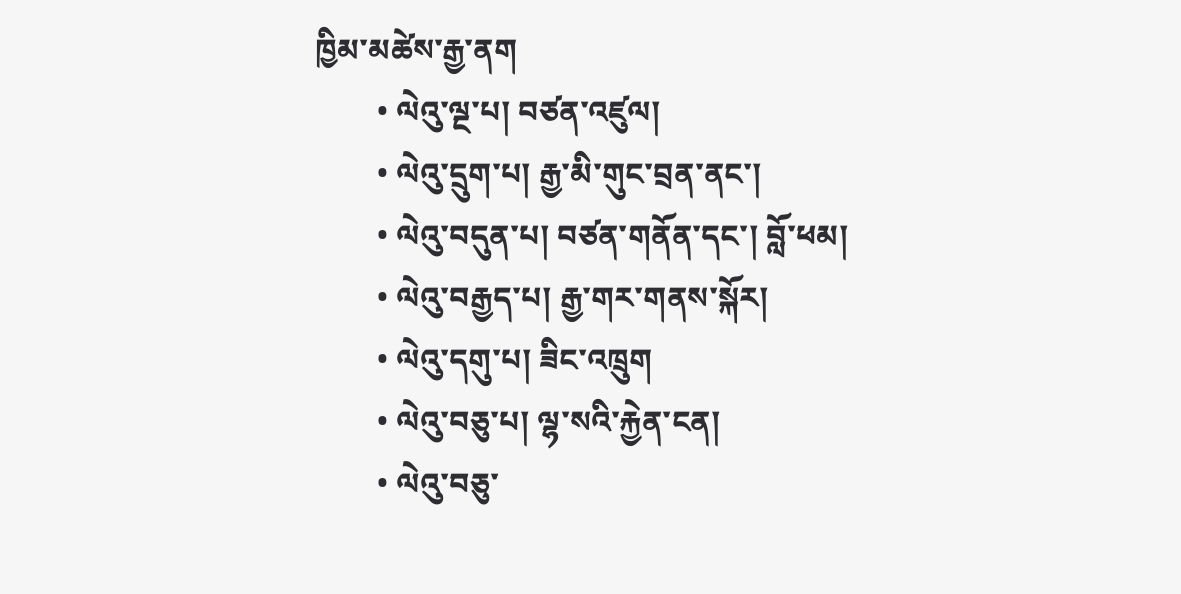ཁྱིམ་མཚེས་རྒྱ་ནག
        • ལེའུ་ལྔ་པ། བཙན་འཛུལ།
        • ལེའུ་དྲུག་པ། རྒྱ་མི་གུང་བྲན་ནང་།
        • ལེའུ་བདུན་པ། བཙན་གནོན་དང་། བློ་ཕམ།
        • ལེའུ་བརྒྱད་པ། རྒྱ་གར་གནས་སྐོར།
        • ལེའུ་དགུ་པ། ཟིང་འཁྲུག
        • ལེའུ་བཅུ་པ། ལྷ་སའི་རྐྱེན་ངན།
        • ལེའུ་བཅུ་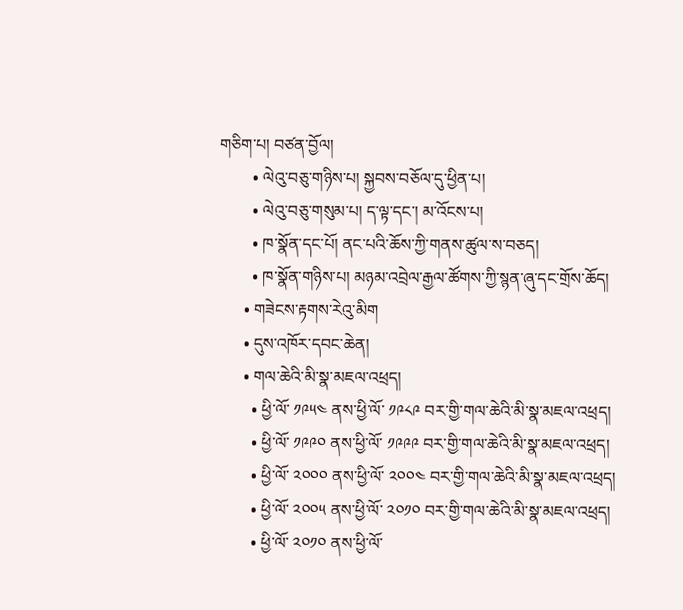གཅིག་པ། བཙན་བྱོལ།
        • ལེའུ་བཅུ་གཉིས་པ། སྐྱབས་བཅོལ་དུ་ཕྱིན་པ།
        • ལེའུ་བཅུ་གསུམ་པ། ད་ལྟ་དང་། མ་འོངས་པ།
        • ཁ་སྣོན་དང་པོ། ནང་པའི་ཆོས་ཀྱི་གནས་ཚུལ་ས་བཅད།
        • ཁ་སྣོན་གཉིས་པ། མཉམ་འབྲེལ་རྒྱལ་ཚོགས་ཀྱི་སྙན་ཞུ་དང་གྲོས་ཆོད།
      • གཟེངས་རྟགས་རེའུ་མིག
      • དུས་འཁོར་དབང་ཆེན།
      • གལ་ཆེའི་མི་སྣ་མཇལ་འཕྲད།
        • ཕྱི་ལོ་ ༡༩༥༤ ནས་ཕྱི་ལོ་ ༡༩༨༩ བར་གྱི་གལ་ཆེའི་མི་སྣ་མཇལ་འཕྲད།
        • ཕྱི་ལོ་ ༡༩༩༠ ནས་ཕྱི་ལོ་ ༡༩༩༩ བར་གྱི་གལ་ཆེའི་མི་སྣ་མཇལ་འཕྲད།
        • ཕྱི་ལོ་ ༢༠༠༠ ནས་ཕྱི་ལོ་ ༢༠༠༤ བར་གྱི་གལ་ཆེའི་མི་སྣ་མཇལ་འཕྲད།
        • ཕྱི་ལོ་ ༢༠༠༥ ནས་ཕྱི་ལོ་ ༢༠༡༠ བར་གྱི་གལ་ཆེའི་མི་སྣ་མཇལ་འཕྲད།
        • ཕྱི་ལོ་ ༢༠༡༠ ནས་ཕྱི་ལོ་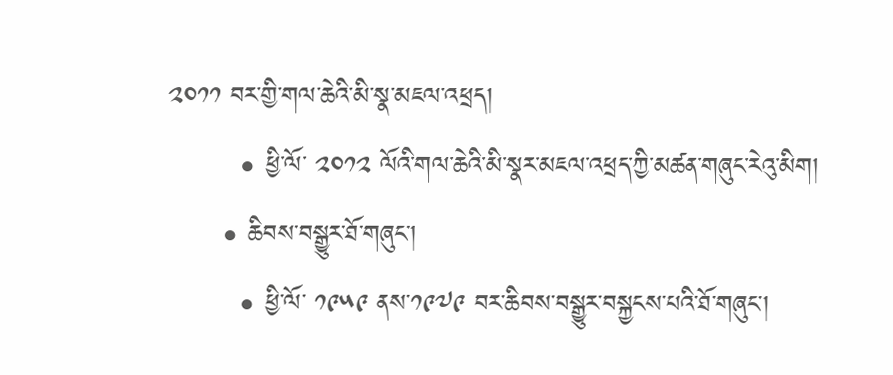༢༠༡༡ བར་གྱི་གལ་ཆེའི་མི་སྣ་མཇལ་འཕྲད།
        • ཕྱི་ལོ་ ༢༠༡༢ ལོའི་གལ་ཆེའི་མི་སྣར་མཇལ་འཕྲད་ཀྱི་མཚན་གཞུང་རེའུ་མིག།
      • ཆིབས་བསྒྱུར་ཐོ་གཞུང་།
        • ཕྱི་ལོ་ ༡༩༥༩ ནས་༡༩༧༩ བར་ཆིབས་བསྒྱུར་བསྐྱངས་པའི་ཐོ་གཞུང་།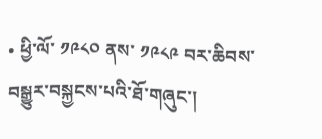• ཕྱི་ལོ་ ༡༩༨༠ ནས་ ༡༩༨༩ བར་ཆིབས་བསྒྱུར་བསྐྱངས་པའི་ཐོ་གཞུང་།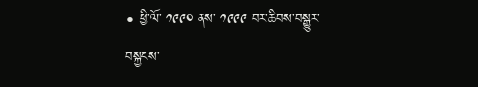• ཕྱི་ལོ་ ༡༩༩༠ ནས་ ༡༩༩༩ བར་ཆིབས་བསྒྱུར་བསྐྱངས་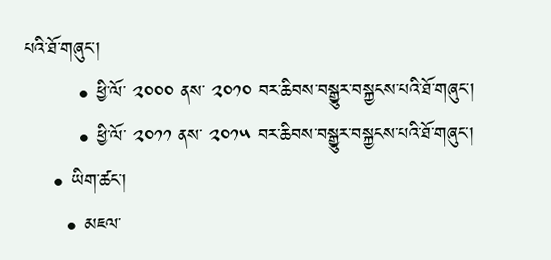པའི་ཐོ་གཞུང་།
        • ཕྱི་ལོ་ ༢༠༠༠ ནས་ ༢༠༡༠ བར་ཆིབས་བསྒྱུར་བསྐྱངས་པའི་ཐོ་གཞུང་།
        • ཕྱི་ལོ་ ༢༠༡༡ ནས་ ༢༠༡༥ བར་ཆིབས་བསྒྱུར་བསྐྱངས་པའི་ཐོ་གཞུང་།
    • ཡིག་ཚང་།
      • མཇལ་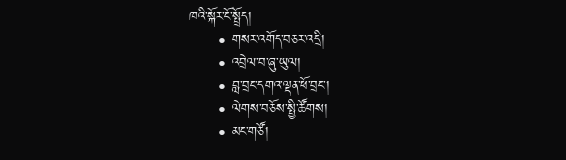ཁའི་སྐོར་ངོ་སྤྲོད།
      • གསར་འགོད་བཅར་འདྲི།
      • འབྲེལ་བ་ཞུ་ཡུལ།
      • བླ་བྲང་དགའ་ལྡན་ཕོ་བྲང་།
      • ལེགས་བཅོས་སྤྱི་ཚོགས།
      • མང་གཙོ།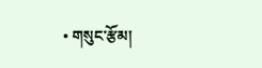• གསུང་རྩོམ།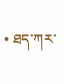• ཐད་ཀར་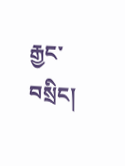རྒྱང་བསྲིང།